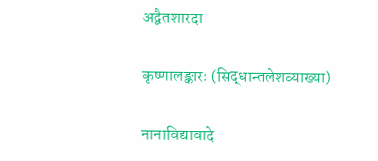अद्वैतशारदा

कृष्णालङ्कारः (सिद्धान्तलेशव्याख्या)

नानाविद्यावादे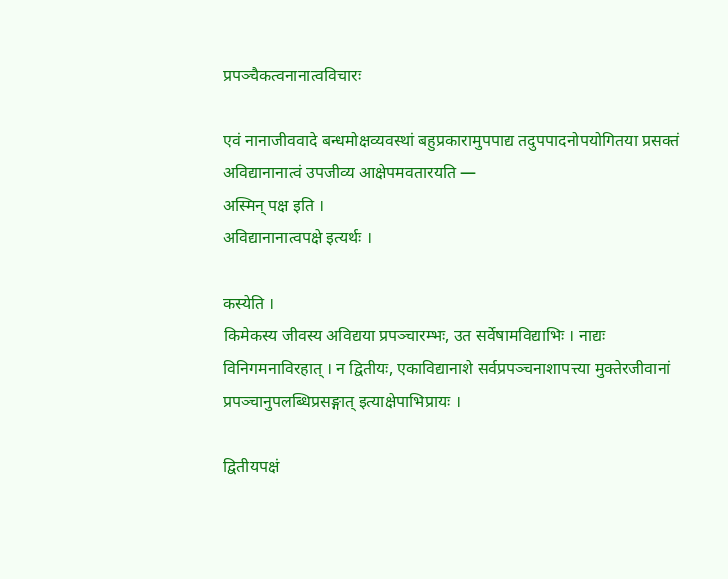प्रपञ्चैकत्वनानात्वविचारः

एवं नानाजीववादे बन्धमोक्षव्यवस्थां बहुप्रकारामुपपाद्य तदुपपादनोपयोगितया प्रसक्तं अविद्यानानात्वं उपजीव्य आक्षेपमवतारयति —
अस्मिन् पक्ष इति ।
अविद्यानानात्वपक्षे इत्यर्थः ।

कस्येति ।
किमेकस्य जीवस्य अविद्यया प्रपञ्चारम्भः, उत सर्वेषामविद्याभिः । नाद्यः विनिगमनाविरहात् । न द्वितीयः, एकाविद्यानाशे सर्वप्रपञ्चनाशापत्त्या मुक्तेरजीवानां प्रपञ्चानुपलब्धिप्रसङ्गात् इत्याक्षेपाभिप्रायः ।

द्वितीयपक्षं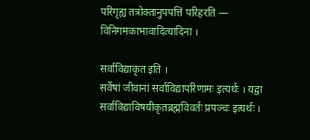परिगृह्य तत्रोक्तानुपपत्तिं परिहरति —
विनिगमकाभावादित्यादिना ।

सर्वाविद्याकृत इति ।
सर्वेषां जीवानां सर्वाविद्यापरिणामः इत्यर्थः । यद्वा सर्वाविद्याविषयीकृतब्रह्मविवर्तः प्रपञ्चः इत्यर्थः ।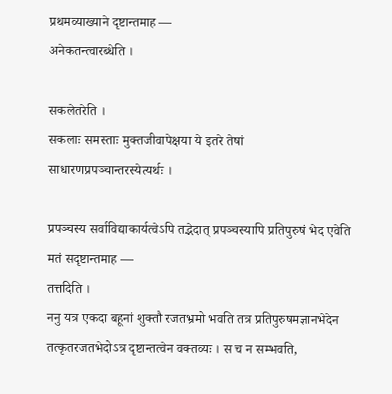प्रथमव्याख्याने दृष्टान्तमाह —
अनेकतन्त्वारब्धेति ।

सकलेतरेति ।
सकलाः समस्ताः मुक्तजीवापेक्षया ये इतरे तेषां साधारणप्रपञ्चान्तरस्येत्यर्थः ।

प्रपञ्चस्य सर्वाविद्याकार्यत्वेऽपि तद्भेदात् प्रपञ्चस्यापि प्रतिपुरुषं भेद एवेति मतं सदृष्टान्तमाह —
तत्तदिति ।
ननु यत्र एकदा बहूनां शुक्तौ रजतभ्रमो भवति तत्र प्रतिपुरुषमज्ञानभेदेन तत्कृतरजतभेदोऽत्र दृष्टान्तत्वेन वक्तव्यः । स च न सम्भवति,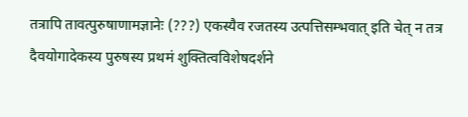तत्रापि तावत्पुरुषाणामज्ञानेः (???) एकस्यैव रजतस्य उत्पत्तिसम्भवात् इति चेत् न तत्र दैवयोगादेकस्य पुरुषस्य प्रथमं शुक्तित्वविशेषदर्शने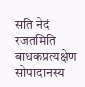सति नेदं रजतमिति बाधकप्रत्यक्षेण सोपादानस्य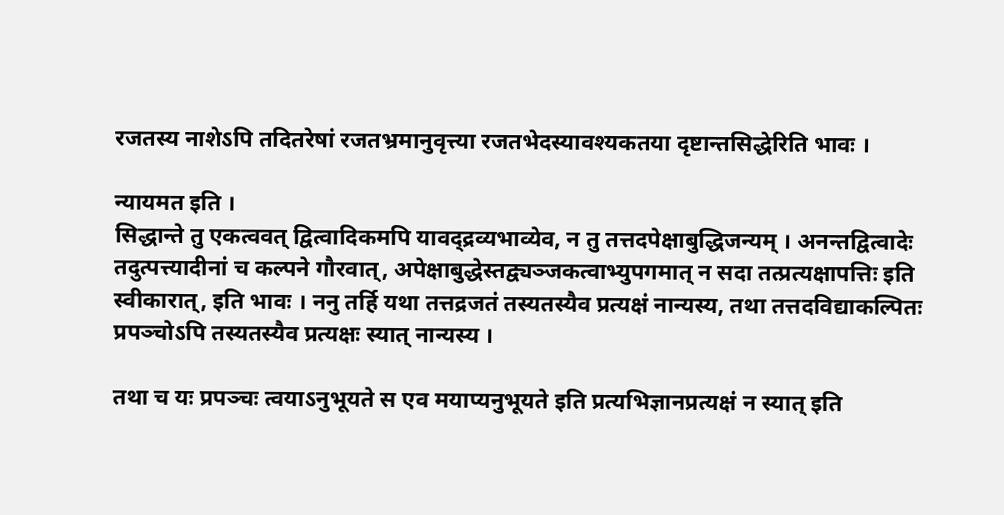रजतस्य नाशेऽपि तदितरेषां रजतभ्रमानुवृत्त्या रजतभेदस्यावश्यकतया दृष्टान्तसिद्धेरिति भावः ।

न्यायमत इति ।
सिद्धान्ते तु एकत्ववत् द्वित्वादिकमपि यावद्द्रव्यभाव्येव, न तु तत्तदपेक्षाबुद्धिजन्यम् । अनन्तद्वित्वादेः तदुत्पत्त्यादीनां च कल्पने गौरवात्, अपेक्षाबुद्धेस्तद्व्यञ्जकत्वाभ्युपगमात् न सदा तत्प्रत्यक्षापत्तिः इति स्वीकारात्, इति भावः । ननु तर्हि यथा तत्तद्रजतं तस्यतस्यैव प्रत्यक्षं नान्यस्य, तथा तत्तदविद्याकल्पितः प्रपञ्चोऽपि तस्यतस्यैव प्रत्यक्षः स्यात् नान्यस्य ।

तथा च यः प्रपञ्चः त्वयाऽनुभूयते स एव मयाप्यनुभूयते इति प्रत्यभिज्ञानप्रत्यक्षं न स्यात् इति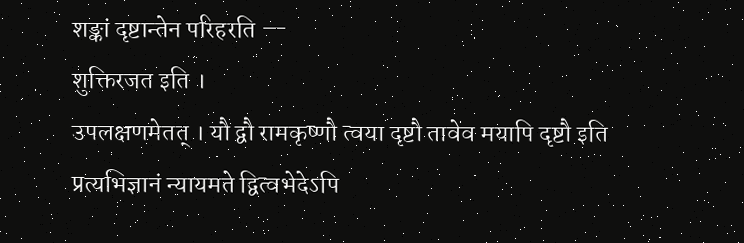शङ्कां दृष्टान्तेन परिहरति —
शुक्तिरजत इति ।
उपलक्षणमेतत् । यौ द्वौ रामकृष्णौ त्वया दृष्टौ तावेव मयापि दृष्टौ इति प्रत्यभिज्ञानं न्यायमते द्वित्वभेदेऽपि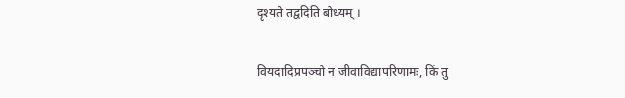दृश्यते तद्वदिति बोध्यम् ।

वियदादिप्रपञ्चो न जीवाविद्यापरिणामः, किं तु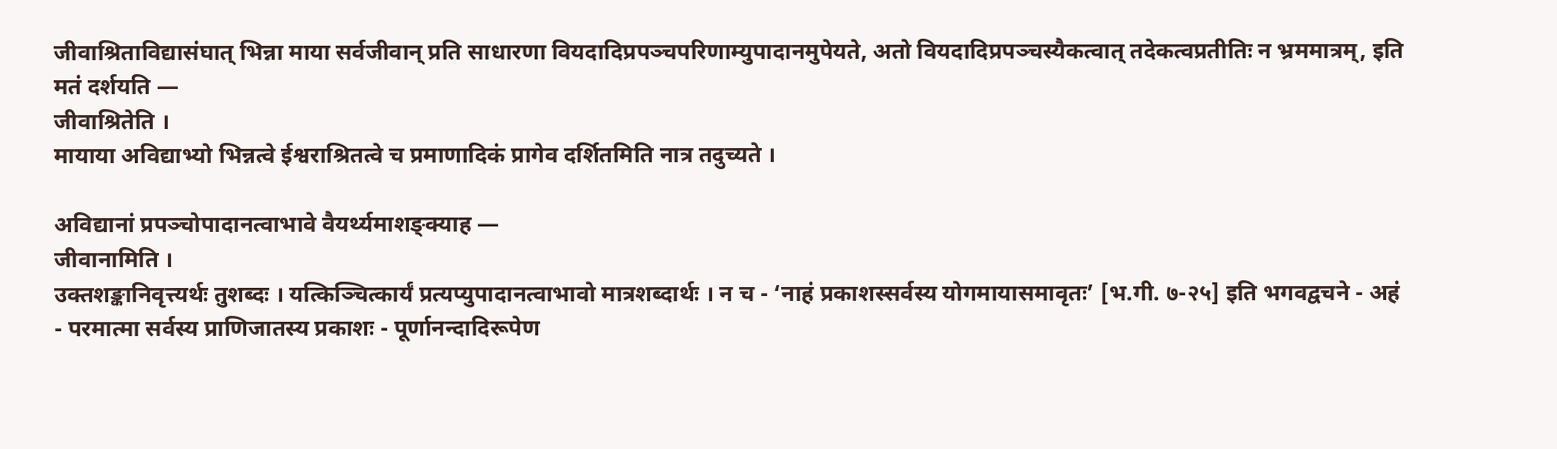जीवाश्रिताविद्यासंघात् भिन्ना माया सर्वजीवान् प्रति साधारणा वियदादिप्रपञ्चपरिणाम्युपादानमुपेयते, अतो वियदादिप्रपञ्चस्यैकत्वात् तदेकत्वप्रतीतिः न भ्रममात्रम्, इति मतं दर्शयति —
जीवाश्रितेति ।
मायाया अविद्याभ्यो भिन्नत्वे ईश्वराश्रितत्वे च प्रमाणादिकं प्रागेव दर्शितमिति नात्र तदुच्यते ।

अविद्यानां प्रपञ्चोपादानत्वाभावे वैयर्थ्यमाशङ्क्याह —
जीवानामिति ।
उक्तशङ्कानिवृत्त्यर्थः तुशब्दः । यत्किञ्चित्कार्यं प्रत्यप्युपादानत्वाभावो मात्रशब्दार्थः । न च - ‘नाहं प्रकाशस्सर्वस्य योगमायासमावृतः’ [भ.गी. ७-२५] इति भगवद्वचने - अहं - परमात्मा सर्वस्य प्राणिजातस्य प्रकाशः - पूर्णानन्दादिरूपेण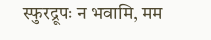स्फुरद्रूपः न भवामि, मम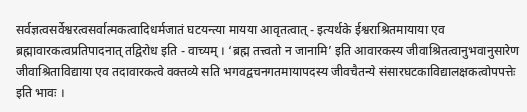सर्वज्ञत्वसर्वेश्वरत्वसर्वात्मकत्वादिधर्मजातं घटयन्त्या मायया आवृतत्वात् - इत्यर्थके ईश्वराश्रितमायाया एव ब्रह्मावारकत्वप्रतिपादनात् तद्विरोध इति - वाच्यम् । ‘ब्रह्म तत्त्वतो न जानामि’ इति आवारकस्य जीवाश्रितत्वानुभवानुसारेण जीवाश्रिताविद्याया एव तदावारकत्वे वक्तव्ये सति भगवद्वचनगतमायापदस्य जीवचैतन्ये संसारघटकाविद्यालक्षकत्वोपपत्तेः इति भावः ।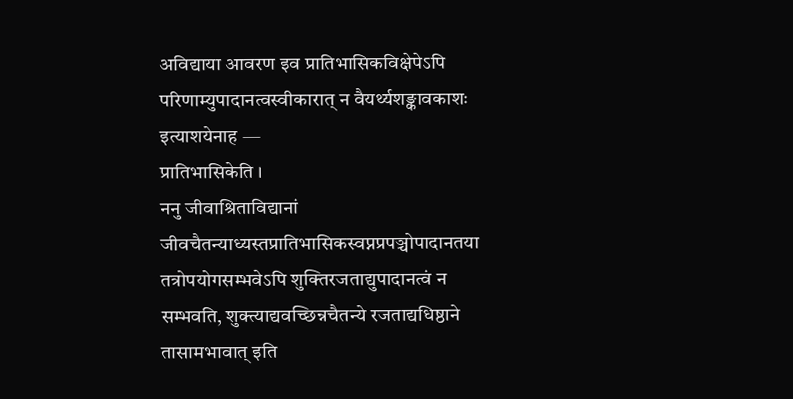अविद्याया आवरण इव प्रातिभासिकविक्षेपेऽपि परिणाम्युपादानत्वस्वीकारात् न वैयर्थ्यशङ्कावकाशः इत्याशयेनाह —
प्रातिभासिकेति ।
ननु जीवाश्रिताविद्यानां जीवचैतन्याध्यस्तप्रातिभासिकस्वप्नप्रपञ्चोपादानतया तत्रोपयोगसम्भवेऽपि शुक्तिरजताद्युपादानत्वं न सम्भवति, शुक्त्याद्यवच्छिन्नचैतन्ये रजताद्यधिष्ठाने तासामभावात् इति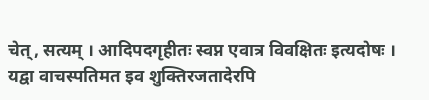चेत्, सत्यम् । आदिपदगृहीतः स्वप्न एवात्र विवक्षितः इत्यदोषः । यद्वा वाचस्पतिमत इव शुक्तिरजतादेरपि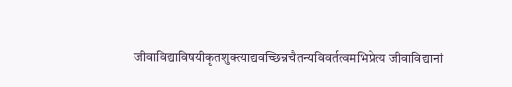जीवाविद्याविषयीकृतशुक्त्याद्यवच्छिन्नचैतन्यविवर्तत्वमभिप्रेत्य जीवाविद्यानां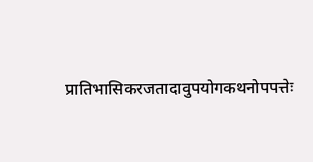प्रातिभासिकरजतादावुपयोगकथनोपपत्तेः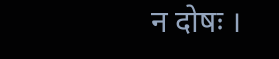न दोषः ।